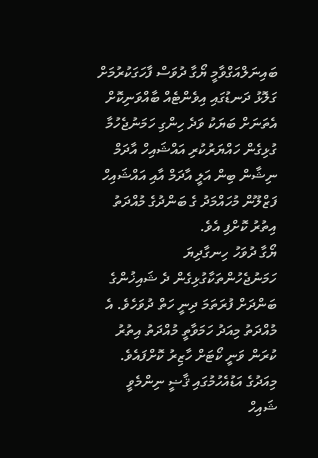ބައިނަލްއަގްވާމީ ޔޯގާ ދުވަސް ފާހަގަކުރުމަށް ގަލޮޅު ދަނޑުގައި އިވެންޓެއް ބާއްވަނިކޮށް އެތަނަށް ބަޔަކު ވަދެ ހިންގި ހަމަނުޖެހުމާ ގުޅިގެން ހައްޔަރުކުރި އައްޝައިހް އާދަމް ނިޝާން ބިން އަލީ އާދަމް އާއި އައްޝައިހް ފަޒްލޫން މުހައްމަދު ގެ ބަންދުގެ މުއްދަތު އިތުރު ކޮށްފި އެވެ.
ޔޯގާ ދުވަހު ހިނގާދިޔަ ހަމަނުޖެހުންތަކާގުޅިގެން ދެ ޝައިޚުންގެ ބަންދަށް ފުރަތަމަ ދިނީ ހަތް ދުވަހެވެ. އެ މުއްދަތު މިއަދު ހަމަވާތީ މުއްދަތު އިތުރު ކުރަން ވަނީ ކޯޓަށް ހާޒިރު ކޮށްފައެވެ. މިއަދުގެ އަޑުއެހުމުގައި ޤާޟީ ނިންމެވީ ޝައިހް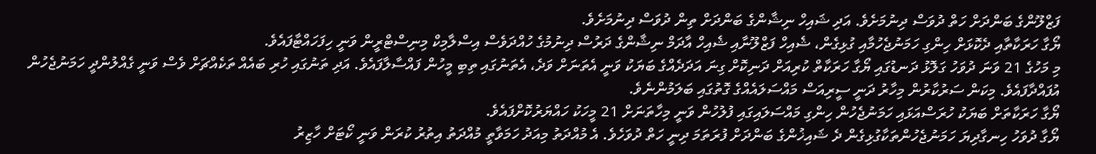ފަޒްލޫންގެ ބަންދަށް ހަތް ދުވަސް ދިނުމަށެވެ. އަދި ޝައިހް ނިޝާންގެ ބަންދަށް ތިން ދުވަސް ދިނުމަށެވެ.
ޔޯގާ ހަރަކާތާއި ދެކޮޅަށް ހިންގި ހަމަނުޖެހުމާއި ގުޅިގެން، ޝެއިހް ފަޒްލޫނާއި ޝެއިހް އާދަމް ނިޝާންގެ ދަރުސް ދިނުމުގެ ހުއްދަވެސް އިސްލާމިކް މިނިސްޓްރީން ވަނީ ހިފަހައްޓާފައެވެ.
މި މަހުގެ 21 ވަނަ ދުވަހު ގަލޮޅު ދަނޑުގައި ޔޯގާ ހަރަކާތް ކުރިއަށް ދަނިކޮށް ގިނަ އަދަދެއްގެ ބަޔަކު ވަނީ އެތަނަށް ވަދެ، އެތަނުގައި ތިބި މީހުން ފައްސާލާފައެވެ. އަދި ތަނުގައި ހުރި ބައެއް ތަކެއްޗަށް ވެސް ވަނީ ގެއްލުންދީ ހަމަނުޖެހުން އުފައްދާފައެވެ. މިކަން ސަރުކާރުން މިހާރު ދަނީ ސީރިއަސް މައްސަލައެއްގެ ގޮތުގައި ބަލަމުންނެވެ.
ޔޯގާ ހަރަކާތަށް ބަޔަކު ހުރަސްއަޅައި ހަމަނުޖެހުން ހިންގި މައްސަލައިގައި ފުލުހުން ވަނީ މިހާތަނަށް 21 މީހަކު ހައްޔަރުކޮށްފައެވެ.
ޔޯގާ ދުވަހު ހިނގާދިޔަ ހަމަނުޖެހުންތަކާގުޅިގެން ދެ ޝައިޚުންގެ ބަންދަށް ފުރަތަމަ ދިނީ ހަތް ދުވަހެވެ. އެ މުއްދަތު މިއަދު ހަމަވާތީ މުއްދަތު އިތުރު ކުރަން ވަނީ ކޯޓަށް ހާޒިރު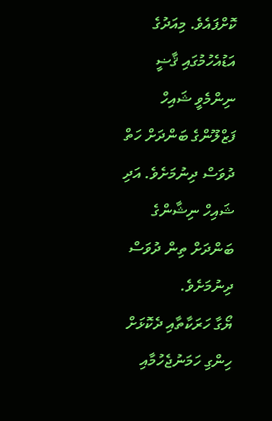ކޮށްފައެވެ. މިއަދުގެ އަޑުއެހުމުގައި ޤާޟީ ނިންމެވީ ޝައިހް ފަޒްލޫންގެ ބަންދަށް ހަތް ދުވަސް ދިނުމަށެވެ. އަދި ޝައިހް ނިޝާންގެ ބަންދަށް ތިން ދުވަސް ދިނުމަށެވެ.
ޔޯގާ ހަރަކާތާއި ދެކޮޅަށް ހިންގި ހަމަނުޖެހުމާއި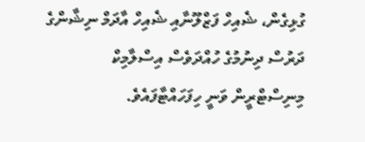ގުޅިގެން، ޝެއިހް ފަޒްލޫނާއި ޝެއިހް އާދަމް ނިޝާންގެ ދަރުސް ދިނުމުގެ ހުއްދަވެސް އިސްލާމިކް މިނިސްޓްރީން ވަނީ ހިފަހައްޓާފައެވެ.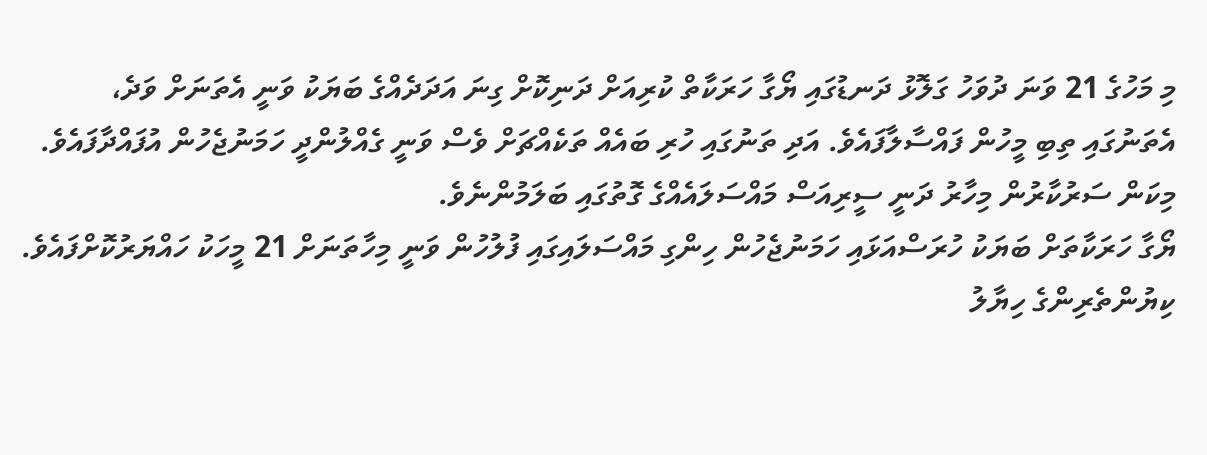މި މަހުގެ 21 ވަނަ ދުވަހު ގަލޮޅު ދަނޑުގައި ޔޯގާ ހަރަކާތް ކުރިއަށް ދަނިކޮށް ގިނަ އަދަދެއްގެ ބަޔަކު ވަނީ އެތަނަށް ވަދެ، އެތަނުގައި ތިބި މީހުން ފައްސާލާފައެވެ. އަދި ތަނުގައި ހުރި ބައެއް ތަކެއްޗަށް ވެސް ވަނީ ގެއްލުންދީ ހަމަނުޖެހުން އުފައްދާފައެވެ. މިކަން ސަރުކާރުން މިހާރު ދަނީ ސީރިއަސް މައްސަލައެއްގެ ގޮތުގައި ބަލަމުންނެވެ.
ޔޯގާ ހަރަކާތަށް ބަޔަކު ހުރަސްއަޅައި ހަމަނުޖެހުން ހިންގި މައްސަލައިގައި ފުލުހުން ވަނީ މިހާތަނަށް 21 މީހަކު ހައްޔަރުކޮށްފައެވެ.
ކިޔުންތެރިންގެ ހިޔާލު